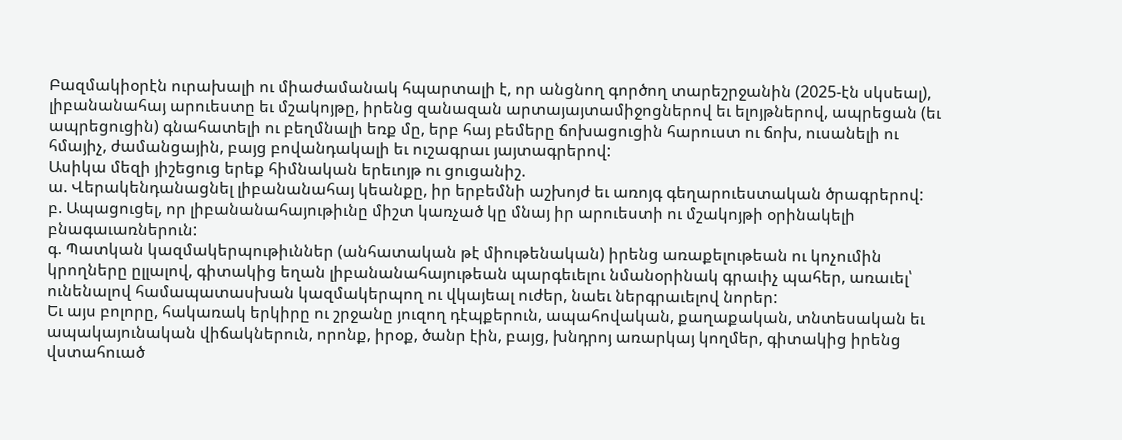Բազմակիօրէն ուրախալի ու միաժամանակ հպարտալի է, որ անցնող գործող տարեշրջանին (2025-էն սկսեալ), լիբանանահայ արուեստը եւ մշակոյթը, իրենց զանազան արտայայտամիջոցներով եւ ելոյթներով, ապրեցան (եւ ապրեցուցին) գնահատելի ու բեղմնալի եռք մը, երբ հայ բեմերը ճոխացուցին հարուստ ու ճոխ, ուսանելի ու հմայիչ, ժամանցային, բայց բովանդակալի եւ ուշագրաւ յայտագրերով:
Ասիկա մեզի յիշեցուց երեք հիմնական երեւոյթ ու ցուցանիշ.
ա. Վերակենդանացնել լիբանանահայ կեանքը, իր երբեմնի աշխոյժ եւ առոյգ գեղարուեստական ծրագրերով:
բ. Ապացուցել, որ լիբանանահայութիւնը միշտ կառչած կը մնայ իր արուեստի ու մշակոյթի օրինակելի բնագաւառներուն:
գ. Պատկան կազմակերպութիւններ (անհատական թէ միութենական) իրենց առաքելութեան ու կոչումին կրողները ըլլալով, գիտակից եղան լիբանանահայութեան պարգեւելու նմանօրինակ գրաւիչ պահեր, առաւել՝ ունենալով համապատասխան կազմակերպող ու վկայեալ ուժեր, նաեւ ներգրաւելով նորեր:
Եւ այս բոլորը, հակառակ երկիրը ու շրջանը յուզող դէպքերուն, ապահովական, քաղաքական, տնտեսական եւ ապակայունական վիճակներուն, որոնք, իրօք, ծանր էին, բայց, խնդրոյ առարկայ կողմեր, գիտակից իրենց վստահուած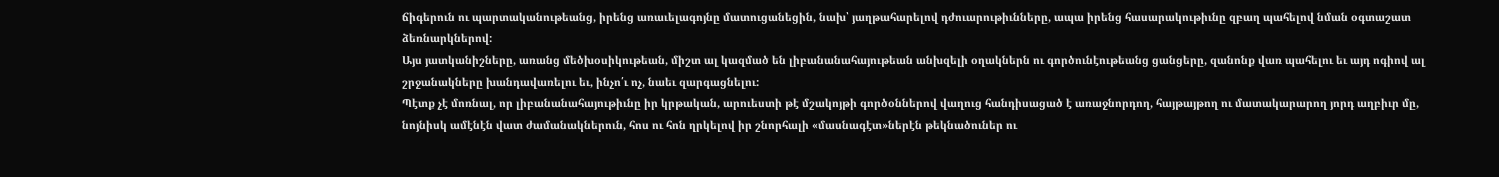ճիգերուն ու պարտականութեանց, իրենց առաւելագոյնը մատուցանեցին, նախ՝ յաղթահարելով դժուարութիւնները, ապա իրենց հասարակութիւնը զբաղ պահելով նման օգտաշատ ձեռնարկներով:
Այս յատկանիշները, առանց մեծխօսիկութեան, միշտ ալ կազմած են լիբանանահայութեան անխզելի օղակներն ու գործունէութեանց ցանցերը, զանոնք վառ պահելու եւ այդ ոգիով ալ շրջանակները խանդավառելու եւ, ինչո՛ւ ոչ, նաեւ զարգացնելու:
Պէտք չէ մոռնալ, որ լիբանանահայութիւնը իր կրթական, արուեստի թէ մշակոյթի գործօններով վաղուց հանդիսացած է առաջնորդող, հայթայթող ու մատակարարող յորդ աղբիւր մը, նոյնիսկ ամէնէն վատ ժամանակներուն, հոս ու հոն ղրկելով իր շնորհալի «մասնագէտ»ներէն թեկնածուներ ու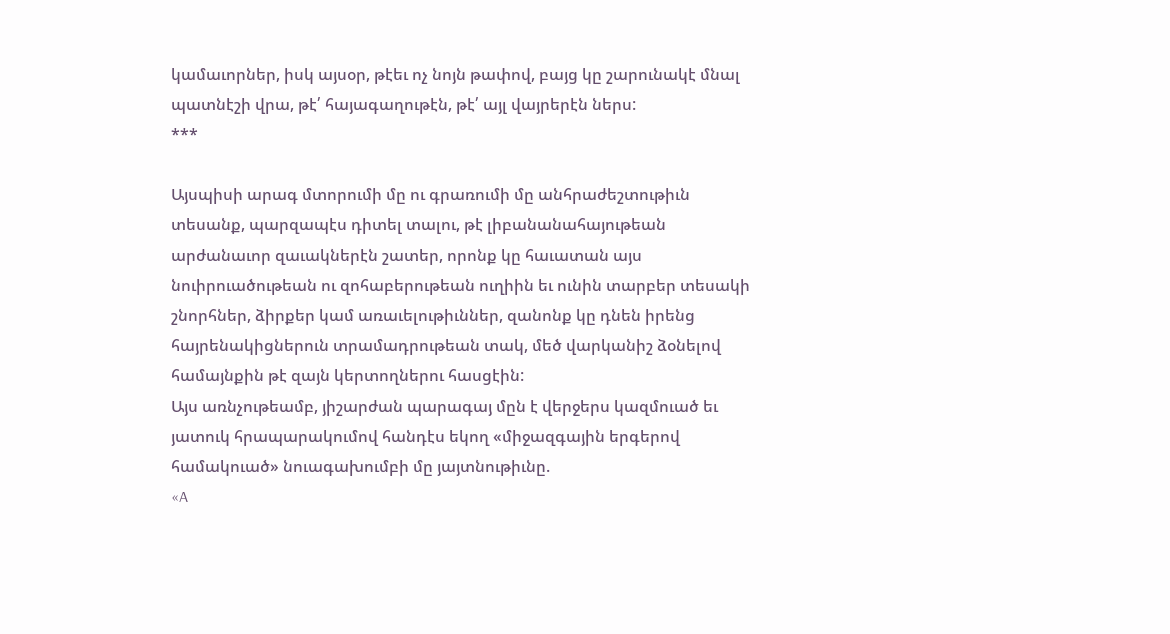կամաւորներ, իսկ այսօր, թէեւ ոչ նոյն թափով, բայց կը շարունակէ մնալ պատնէշի վրա, թէ՛ հայագաղութէն, թէ՛ այլ վայրերէն ներս:
***

Այսպիսի արագ մտորումի մը ու գրառումի մը անհրաժեշտութիւն տեսանք, պարզապէս դիտել տալու, թէ լիբանանահայութեան արժանաւոր զաւակներէն շատեր, որոնք կը հաւատան այս նուիրուածութեան ու զոհաբերութեան ուղիին եւ ունին տարբեր տեսակի շնորհներ, ձիրքեր կամ առաւելութիւններ, զանոնք կը դնեն իրենց հայրենակիցներուն տրամադրութեան տակ, մեծ վարկանիշ ձօնելով համայնքին թէ զայն կերտողներու հասցէին:
Այս առնչութեամբ, յիշարժան պարագայ մըն է վերջերս կազմուած եւ յատուկ հրապարակումով հանդէս եկող «միջազգային երգերով համակուած» նուագախումբի մը յայտնութիւնը.
«A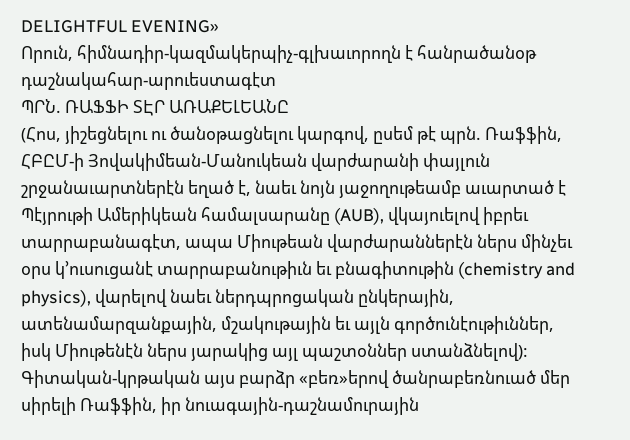DELIGHTFUL EVENING»
Որուն, հիմնադիր-կազմակերպիչ-գլխաւորողն է հանրածանօթ դաշնակահար-արուեստագէտ
ՊՐՆ. ՌԱՖՖԻ ՏԷՐ ԱՌԱՔԵԼԵԱՆԸ
(Հոս, յիշեցնելու ու ծանօթացնելու կարգով, ըսեմ թէ պրն. Ռաֆֆին, ՀԲԸՄ-ի Յովակիմեան-Մանուկեան վարժարանի փայլուն շրջանաւարտներէն եղած է, նաեւ նոյն յաջողութեամբ աւարտած է Պէյրութի Ամերիկեան համալսարանը (AUB), վկայուելով իբրեւ տարրաբանագէտ, ապա Միութեան վարժարաններէն ներս մինչեւ օրս կ’ուսուցանէ տարրաբանութիւն եւ բնագիտութին (chemistry and physics), վարելով նաեւ ներդպրոցական ընկերային, ատենամարզանքային, մշակութային եւ այլն գործունէութիւններ, իսկ Միութենէն ներս յարակից այլ պաշտօններ ստանձնելով):
Գիտական-կրթական այս բարձր «բեռ»երով ծանրաբեռնուած մեր սիրելի Ռաֆֆին, իր նուագային-դաշնամուրային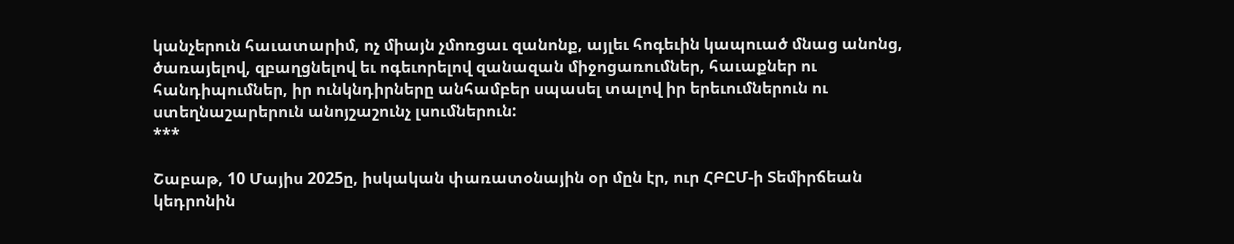կանչերուն հաւատարիմ, ոչ միայն չմոռցաւ զանոնք, այլեւ հոգեւին կապուած մնաց անոնց, ծառայելով, զբաղցնելով եւ ոգեւորելով զանազան միջոցառումներ, հաւաքներ ու հանդիպումներ, իր ունկնդիրները անհամբեր սպասել տալով իր երեւումներուն ու ստեղնաշարերուն անոյշաշունչ լսումներուն:
***

Շաբաթ, 10 Մայիս 2025ը, իսկական փառատօնային օր մըն էր, ուր ՀԲԸՄ-ի Տեմիրճեան կեդրոնին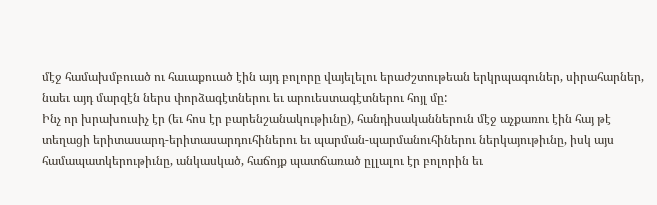մէջ համախմբուած ու հաւաքուած էին այդ բոլորը վայելելու երաժշտութեան երկրպագուներ, սիրահարներ, նաեւ այդ մարզէն ներս փորձագէտներու եւ արուեստագէտներու հոյլ մը:
Ինչ որ խրախուսիչ էր (եւ հոս էր բարենշանակութիւնը), հանդիսականներուն մէջ աչքառու էին հայ թէ տեղացի երիտասարդ-երիտասարդուհիներու եւ պարման-պարմանուհիներու ներկայութիւնը, իսկ այս համապատկերութիւնը, անկասկած, հաճոյք պատճառած ըլլալու էր բոլորին եւ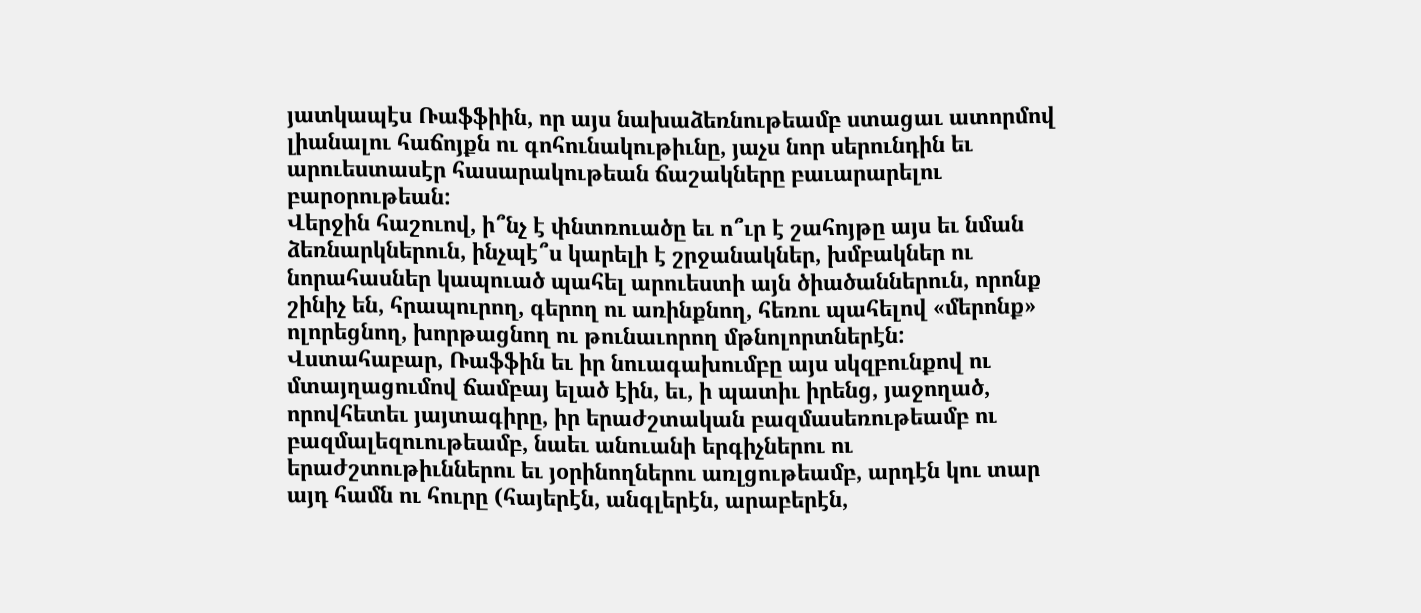յատկապէս Ռաֆֆիին, որ այս նախաձեռնութեամբ ստացաւ ատորմով լիանալու հաճոյքն ու գոհունակութիւնը, յաչս նոր սերունդին եւ արուեստասէր հասարակութեան ճաշակները բաւարարելու բարօրութեան:
Վերջին հաշուով, ի՞նչ է փնտռուածը եւ ո՞ւր է շահոյթը այս եւ նման ձեռնարկներուն, ինչպէ՞ս կարելի է շրջանակներ, խմբակներ ու նորահասներ կապուած պահել արուեստի այն ծիածաններուն, որոնք շինիչ են, հրապուրող, գերող ու առինքնող, հեռու պահելով «մերոնք» ոլորեցնող, խորթացնող ու թունաւորող մթնոլորտներէն:
Վստահաբար, Ռաֆֆին եւ իր նուագախումբը այս սկզբունքով ու մտայղացումով ճամբայ ելած էին, եւ, ի պատիւ իրենց, յաջողած, որովհետեւ յայտագիրը, իր երաժշտական բազմասեռութեամբ ու բազմալեզուութեամբ, նաեւ անուանի երգիչներու ու երաժշտութիւններու եւ յօրինողներու առլցութեամբ, արդէն կու տար այդ համն ու հուրը (հայերէն, անգլերէն, արաբերէն,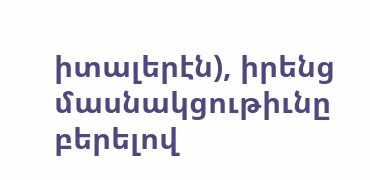իտալերէն), իրենց մասնակցութիւնը բերելով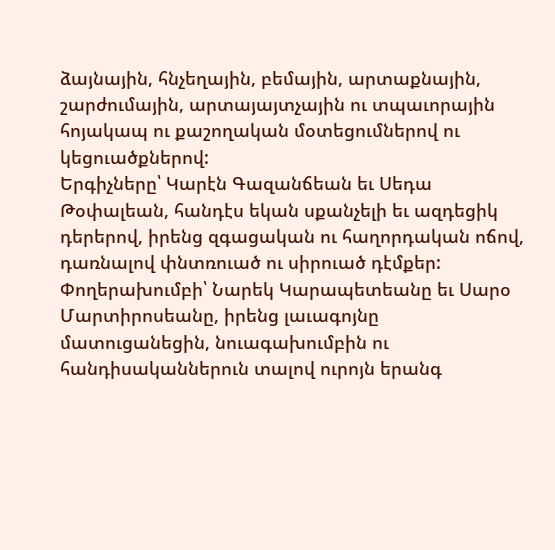ձայնային, հնչեղային, բեմային, արտաքնային, շարժումային, արտայայտչային ու տպաւորային հոյակապ ու քաշողական մօտեցումներով ու կեցուածքներով:
Երգիչները՝ Կարէն Գազանճեան եւ Սեդա Թօփալեան, հանդէս եկան սքանչելի եւ ազդեցիկ դերերով, իրենց զգացական ու հաղորդական ոճով, դառնալով փնտռուած ու սիրուած դէմքեր:
Փողերախումբի՝ Նարեկ Կարապետեանը եւ Սարօ Մարտիրոսեանը, իրենց լաւագոյնը մատուցանեցին, նուագախումբին ու հանդիսականներուն տալով ուրոյն երանգ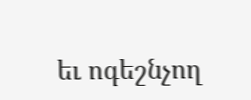եւ ոգեշնչող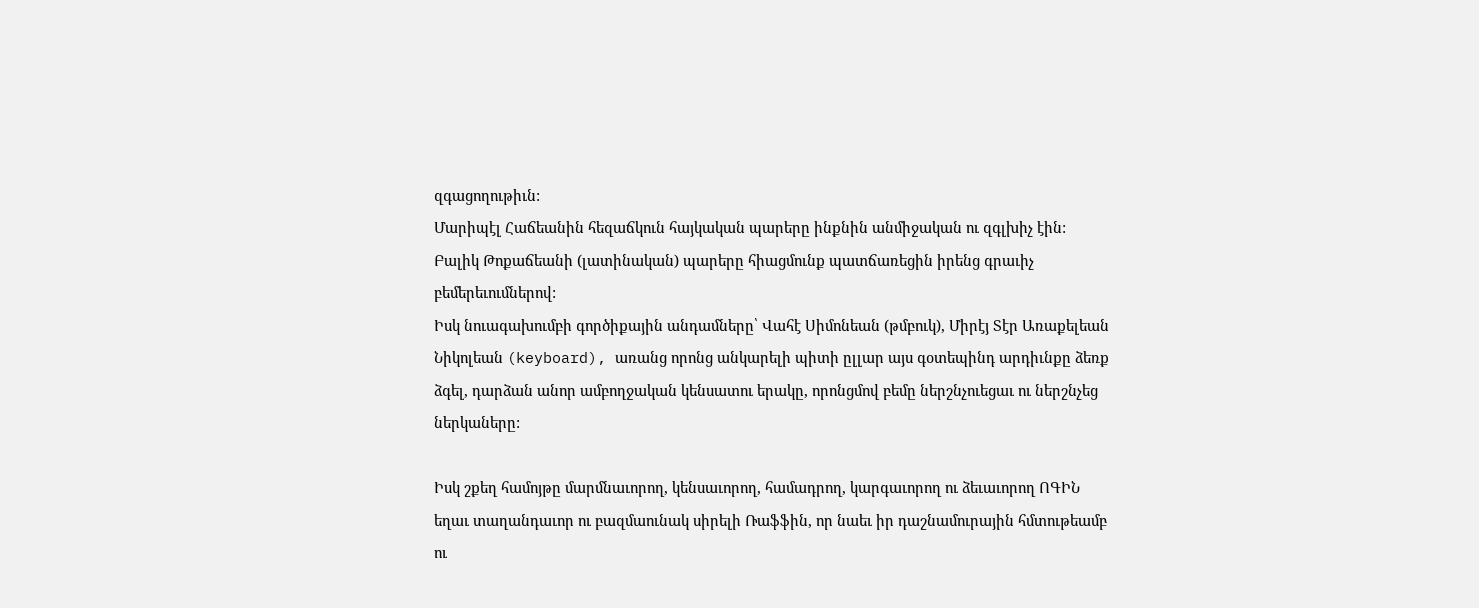զգացողութիւն:
Մարիպէլ Հաճեանին հեզաճկուն հայկական պարերը ինքնին անմիջական ու զգլխիչ էին:
Բալիկ Թոքաճեանի (լատինական) պարերը հիացմունք պատճառեցին իրենց գրաւիչ բեմերեւումներով:
Իսկ նուագախումբի գործիքային անդամները՝ Վահէ Սիմոնեան (թմբուկ), Միրէյ Տէր Առաքելեան Նիկոլեան (keyboard), առանց որոնց անկարելի պիտի ըլլար այս գօտեպինդ արդիւնքը ձեռք ձգել, դարձան անոր ամբողջական կենսատու երակը, որոնցմով բեմը ներշնչուեցաւ ու ներշնչեց ներկաները:

Իսկ շքեղ համոյթը մարմնաւորող, կենսաւորող, համադրող, կարգաւորող ու ձեւաւորող ՈԳԻՆ եղաւ տաղանդաւոր ու բազմաունակ սիրելի Ռաֆֆին, որ նաեւ իր դաշնամուրային հմտութեամբ ու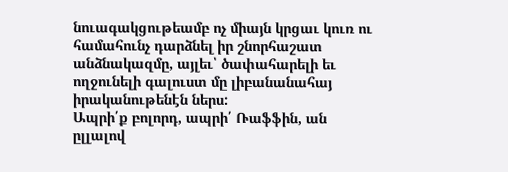նուագակցութեամբ ոչ միայն կրցաւ կուռ ու համահունչ դարձնել իր շնորհաշատ անձնակազմը, այլեւ՝ ծափահարելի եւ ողջունելի գալուստ մը լիբանանահայ իրականութենէն ներս:
Ապրի՛ք բոլորդ, ապրի՛ Ռաֆֆին, ան ըլլալով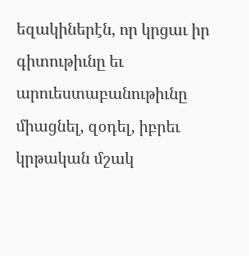եզակիներէն, որ կրցաւ իր գիտութիւնը եւ արուեստաբանութիւնը միացնել, զօդել, իբրեւ կրթական մշակ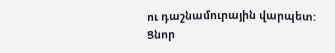ու դաշնամուրային վարպետ:
Ցնոր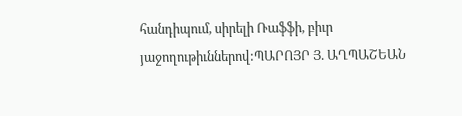հանդիպում, սիրելի Ռաֆֆի, բիւր յաջողութիւններով:ՊԱՐՈՅՐ Յ. ԱՂՊԱՇԵԱՆ